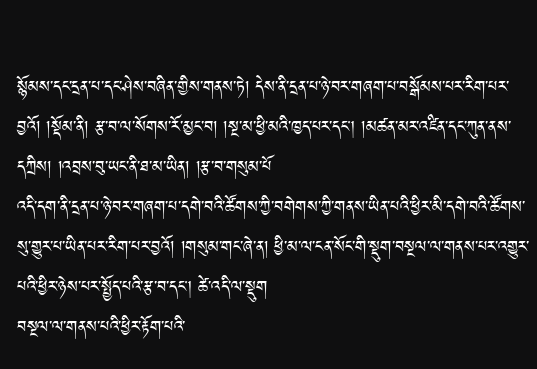སྙོམས་དང་དྲན་པ་དང་ཤེས་བཞིན་གྱིས་གནས་ཏེ། དེས་ནི་དྲན་པ་ཉེ་བར་གཞག་པ་བསྒོམས་པར་རིག་པར་བྱའོ། །སྡོམ་ནི། རྩ་བ་ལ་སོགས་རོ་མྱང་བ། །སྔ་མ་ཕྱི་མའི་ཁྱད་པར་དང། །མཚན་མར་འཛིན་དང་ཀུན་ནས་དཀྲིས། །འབྲས་བུ་ཡང་ནི་ཐ་མ་ཡིན། །རྩ་བ་གསུམ་པོ
འདི་དག་ནི་དྲན་པ་ཉེ་བར་གཞག་པ་དགེ་བའི་ཚོགས་ཀྱི་བགེགས་ཀྱི་གནས་ཡིན་པའི་ཕྱིར་མི་དགེ་བའི་ཚོགས་སུ་གྱུར་པ་ཡིན་པར་རིག་པར་བྱའོ། །གསུམ་གང་ཞེ་ན། ཕྱི་མ་ལ་ངན་སོང་གི་སྡུག་བསྔལ་ལ་གནས་པར་འགྱུར་པའི་ཕྱིར་ཉེས་པར་སྤྱོད་པའི་རྩ་བ་དང། ཚེ་འདི་ལ་སྡུག
བསྔལ་ལ་གནས་པའི་ཕྱིར་རྟོག་པའི་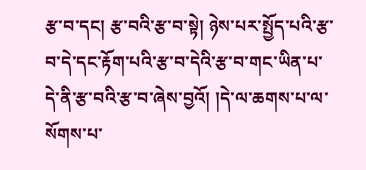རྩ་བ་དང། རྩ་བའི་རྩ་བ་སྟེ། ཉེས་པར་སྤྱོད་པའི་རྩ་བ་དེ་དང་རྟོག་པའི་རྩ་བ་དེའི་རྩ་བ་གང་ཡིན་པ་དེ་ནི་རྩ་བའི་རྩ་བ་ཞེས་བྱའོ། །དེ་ལ་ཆགས་པ་ལ་སོགས་པ་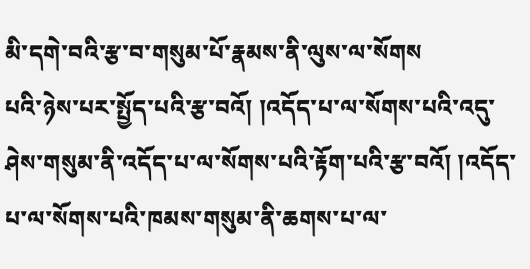མི་དགེ་བའི་རྩ་བ་གསུམ་པོ་རྣམས་ནི་ལུས་ལ་སོགས
པའི་ཉེས་པར་སྤྱོད་པའི་རྩ་བའོ། །འདོད་པ་ལ་སོགས་པའི་འདུ་ཤེས་གསུམ་ནི་འདོད་པ་ལ་སོགས་པའི་རྟོག་པའི་རྩ་བའོ། །འདོད་པ་ལ་སོགས་པའི་ཁམས་གསུམ་ནི་ཆགས་པ་ལ་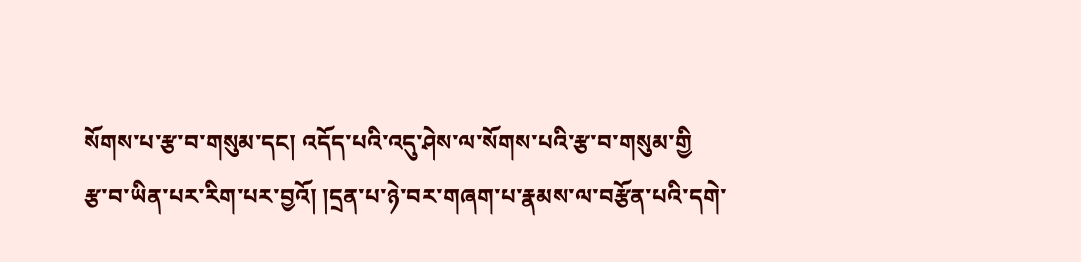སོགས་པ་རྩ་བ་གསུམ་དང། འདོད་པའི་འདུ་ཤེས་ལ་སོགས་པའི་རྩ་བ་གསུམ་གྱི
རྩ་བ་ཡིན་པར་རིག་པར་བྱའོ། །དྲན་པ་ཉེ་བར་གཞག་པ་རྣམས་ལ་བརྩོན་པའི་དགེ་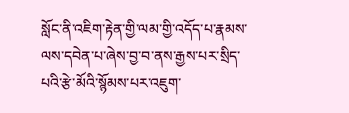སློང་ནི་འཇིག་རྟེན་གྱི་ལམ་གྱི་འདོད་པ་རྣམས་ལས་དབེན་པ་ཞེས་བྱ་བ་ནས་རྒྱས་པར་སྲིད་པའི་རྩེ་མོའི་སྙོམས་པར་འཇུག་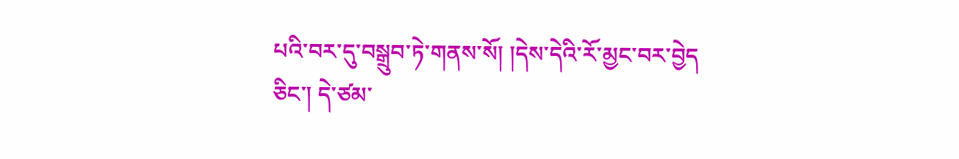པའི་བར་དུ་བསྒྲུབ་ཏེ་གནས་སོ། །དེས་དེའི་རོ་མྱང་བར་བྱེད
ཅིང་། དེ་ཙམ་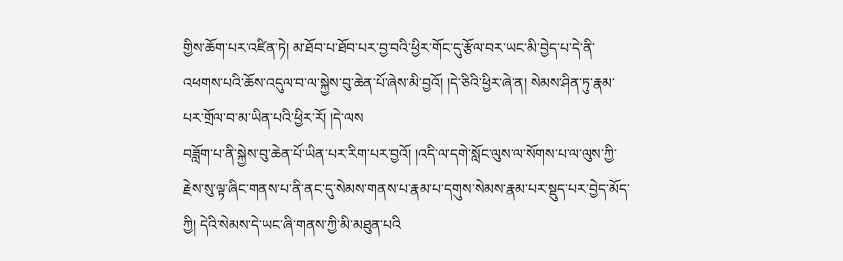གྱིས་ཆོག་པར་འཛིན་ཏེ། མ་ཐོབ་པ་ཐོབ་པར་བྱ་བའི་ཕྱིར་གོང་དུ་རྩོལ་བར་ཡང་མི་བྱེད་པ་དེ་ནི་འཕགས་པའི་ཆོས་འདུལ་བ་ལ་སྐྱེས་བུ་ཆེན་པོ་ཞེས་མི་བྱའོ། །དེ་ཅིའི་ཕྱིར་ཞེ་ན། སེམས་ཤིན་ཏུ་རྣམ་པར་གྲོལ་བ་མ་ཡིན་པའི་ཕྱིར་རོ། །དེ་ལས
བཟློག་པ་ནི་སྐྱེས་བུ་ཆེན་པོ་ཡིན་པར་རིག་པར་བྱའོ། །འདི་ལ་དགེ་སློང་ལུས་ལ་སོགས་པ་ལ་ལུས་ཀྱི་རྗེས་སུ་ལྟ་ཞིང་གནས་པ་ནི་ནང་དུ་སེམས་གནས་པ་རྣམ་པ་དགུས་སེམས་རྣམ་པར་སྡུད་པར་བྱེད་མོད་ཀྱི། དེའི་སེམས་དེ་ཡང་ཞི་གནས་ཀྱི་མི་མཐུན་པའི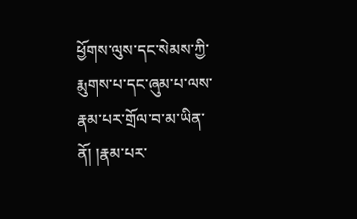ཕྱོགས་ལུས་དང་སེམས་ཀྱི་རྨུགས་པ་དང་ཞུམ་པ་ལས་རྣམ་པར་གྲོལ་བ་མ་ཡིན་ནོ། །རྣམ་པར་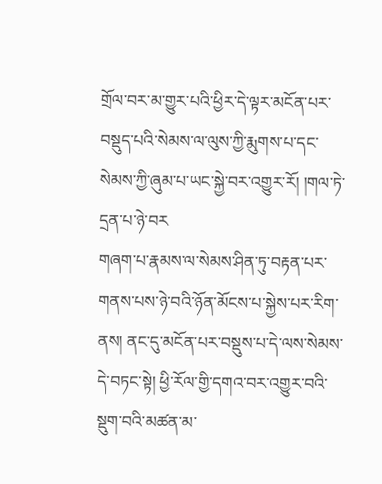གྲོལ་བར་མ་གྱུར་པའི་ཕྱིར་དེ་ལྟར་མངོན་པར་བསྡུད་པའི་སེམས་ལ་ལུས་ཀྱི་རྨུགས་པ་དང་སེམས་ཀྱི་ཞུམ་པ་ཡང་སྐྱེ་བར་འགྱུར་རོ། །གལ་ཏེ་དྲན་པ་ཉེ་བར
གཞག་པ་རྣམས་ལ་སེམས་ཤིན་ཏུ་བརྟན་པར་གནས་པས་ཉེ་བའི་ཉོན་མོངས་པ་སྐྱེས་པར་རིག་ནས། ནང་དུ་མངོན་པར་བསྡུས་པ་དེ་ལས་སེམས་དེ་བཏང་སྟེ། ཕྱི་རོལ་གྱི་དགའ་བར་འགྱུར་བའི་སྡུག་བའི་མཚན་མ་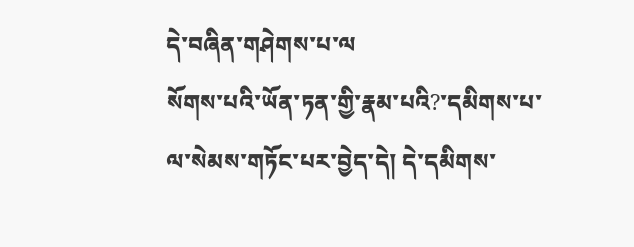དེ་བཞིན་གཤེགས་པ་ལ
སོགས་པའི་ཡོན་ཏན་གྱི་རྣམ་པའི?་དམིགས་པ་ལ་སེམས་གཏོང་པར་བྱེད་དེ། དེ་དམིགས་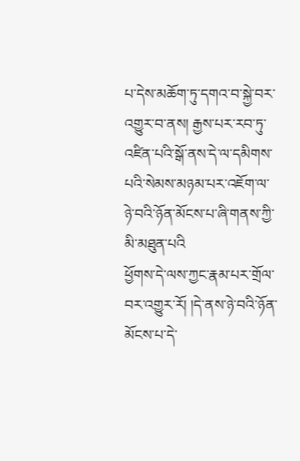པ་དེས་མཆོག་ཏུ་དགའ་བ་སྐྱེ་བར་འགྱུར་བ་ནས། རྒྱས་པར་རབ་ཏུ་འཛིན་པའི་སྒོ་ནས་དེ་ལ་དམིགས་པའི་སེམས་མཉམ་པར་འཇོག་ལ་ཉེ་བའི་ཉོན་མོངས་པ་ཞི་གནས་ཀྱི་མི་མཐུན་པའི
ཕྱོགས་དེ་ལས་ཀྱང་རྣམ་པར་གྲོལ་བར་འགྱུར་རོ། །དེ་ནས་ཉེ་བའི་ཉོན་མོངས་པ་དེ་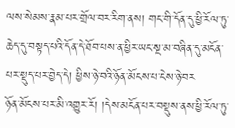ལས་སེམས་རྣམ་པར་གྲོལ་བར་རིག་ནས། གང་གི་དོན་དུ་ཕྱི་རོལ་ཏུ་ཆེད་དུ་བསྟད་པའི་དོན་དེ་ཐོབ་པས་ན་ཕྱིར་ཡང་སྔ་མ་བཞིན་དུ་མངོན་པར་སྡུད་པར་བྱེད་དེ། ཕྱིས་ཉེ་བའི་ཉོན་མོངས་པ་ངེས་ཉེ་བར
ཉོན་མོངས་པར་མི་འགྱུར་རོ། །དེས་མངོན་པར་བསྡུས་ནས་ཕྱི་རོལ་ཏུ་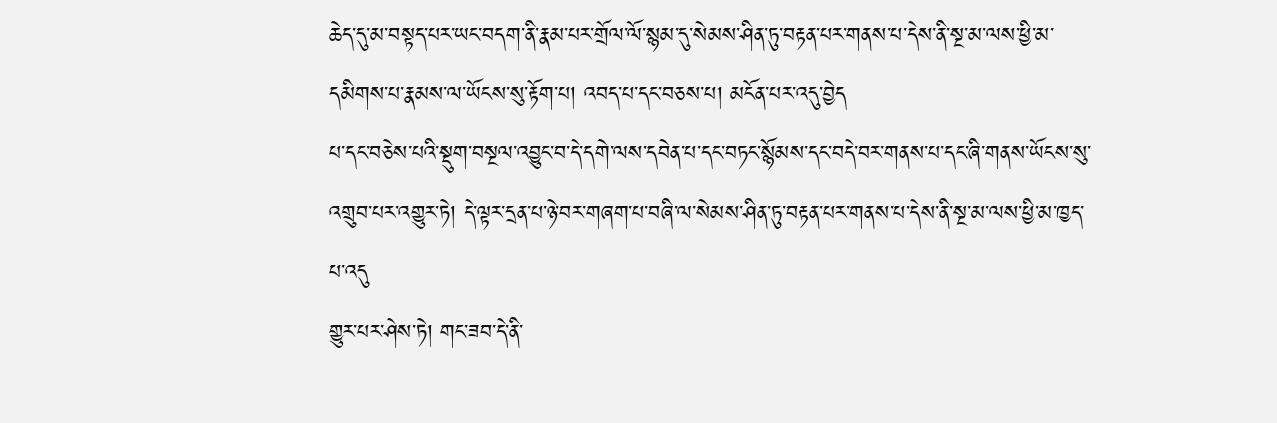ཆེད་དུ་མ་བསྟད་པར་ཡང་བདག་ནི་རྣམ་པར་གྲོལ་ལོ་སྙམ་དུ་སེམས་ཤིན་ཏུ་བརྟན་པར་གནས་པ་དེས་ནི་སྔ་མ་ལས་ཕྱི་མ་དམིགས་པ་རྣམས་ལ་ཡོངས་སུ་རྟོག་པ། འབད་པ་དང་བཅས་པ། མངོན་པར་འདུ་བྱེད
པ་དང་བཅེས་པའི་སྡུག་བསྔལ་འབྱུང་བ་དེ་དགེ་ལས་དབེན་པ་དང་བཏང་སྙོམས་དང་བདེ་བར་གནས་པ་དང་ཞི་གནས་ཡོངས་སུ་འགྲུབ་པར་འགྱུར་ཏེ། དེ་ལྟར་དྲན་པ་ཉེ་བར་གཞག་པ་བཞི་ལ་སེམས་ཤིན་ཏུ་བརྟན་པར་གནས་པ་དེས་ནི་སྔ་མ་ལས་ཕྱི་མ་ཁྱད་པ་འདུ
གྱུར་པར་ཤེས་ཏེ། གང་ཟབ་དེ་ནི་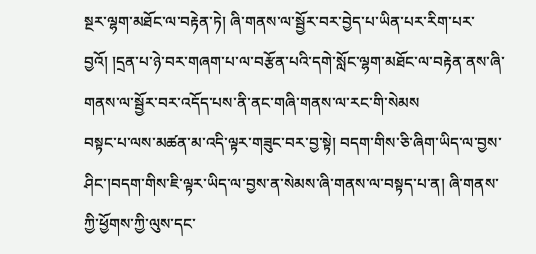སྔར་ལྷག་མཐོང་ལ་བརྟེན་ཏེ། ཞི་གནས་ལ་སྦྱོར་བར་བྱེད་པ་ཡིན་པར་རིག་པར་བྱའོ། །དྲན་པ་ཉེ་བར་གཞག་པ་ལ་བརྩོན་པའི་དགེ་སློང་ལྷག་མཐོང་ལ་བརྟེན་ནས་ཞི་གནས་ལ་སྦྱོར་བར་འདོད་པས་ནི་ནང་གཞི་གནས་ལ་རང་གི་སེམས
བསྟང་པ་ལས་མཚན་མ་འདི་ལྟར་གཟུང་བར་བྱ་སྟེ། བདག་གིས་ཅི་ཞིག་ཡིད་ལ་བྱས་ཤིང་།བདག་གིས་ཇི་ལྟར་ཡིད་ལ་བྱས་ན་སེམས་ཞི་གནས་ལ་བསྟད་པ་ན། ཞི་གནས་ཀྱི་ཕྱོགས་ཀྱི་ལུས་དང་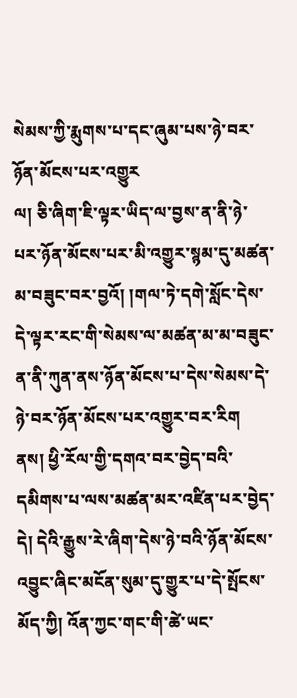སེམས་ཀྱི་རྨུགས་པ་དང་ཞུམ་པས་ཉེ་བར་ཉོན་མོངས་པར་འགྱུར
ལ། ཅི་ཞིག་ཇི་ལྟར་ཡིད་ལ་བྱས་ན་ནི་ཉེ་པར་ཉོན་མོངས་པར་མི་འགྱུར་སྙམ་དུ་མཚན་མ་བཟུང་བར་བྱའོ། །གལ་ཏེ་དགེ་སློང་དེས་དེ་ལྟར་རང་གི་སེམས་ལ་མཚན་མ་མ་བཟུང་ན་ནི་ཀུན་ནས་ཉོན་མོངས་པ་དེས་སེམས་དེ་ཉེ་བར་ཉོན་མོངས་པར་འགྱུར་བར་རིག
ནས། ཕྱི་རོལ་གྱི་དགའ་བར་བྱེད་བའི་དམིགས་པ་ལས་མཚན་མར་འཛིན་པར་བྱེད་དེ། དེའི་རྒྱུས་རེ་ཞིག་དེས་ཉེ་བའི་ཉོན་མོངས་འབྱུང་ཞིང་མངོན་སུམ་དུ་གྱུར་པ་དེ་སྤོངས་མོད་ཀྱི། འོན་ཀྱང་གང་གི་ཚེ་ཡང་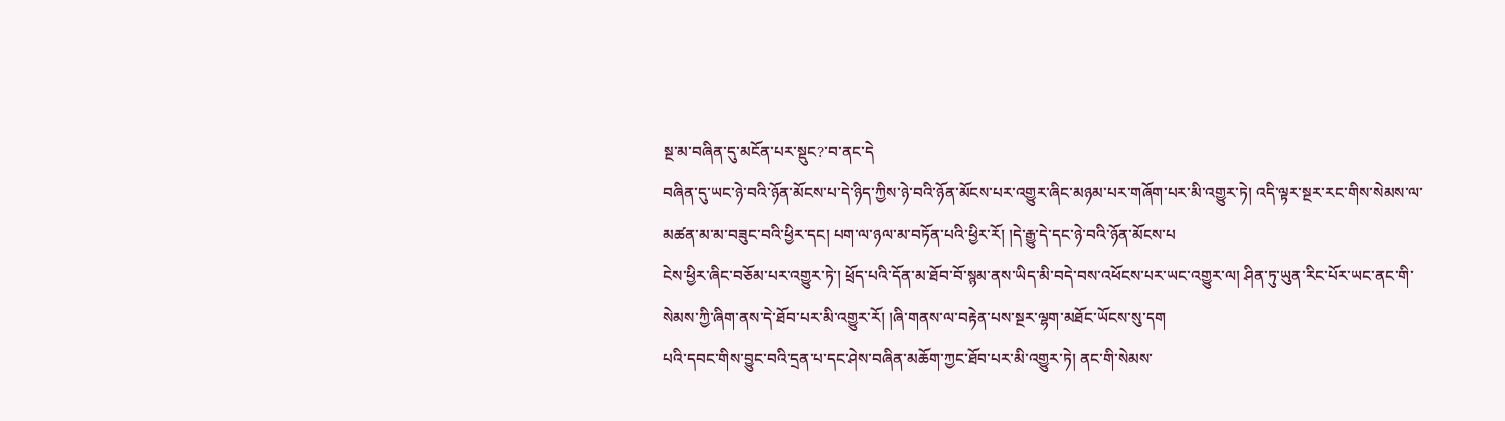སྔ་མ་བཞིན་དུ་མངོན་པར་སྡུང?་བ་ནང་དེ
བཞིན་དུ་ཡང་ཉེ་བའི་ཉོན་མོངས་པ་དེ་ཉིད་ཀྱིས་ཉེ་བའི་ཉོན་མོངས་པར་འགྱུར་ཞིང་མཉམ་པར་གཞོག་པར་མི་འགྱུར་ཏེ། འདི་ལྟར་སྔར་རང་གིས་སེམས་ལ་མཚན་མ་མ་བཟུང་བའི་ཕྱིར་དང། པག་ལ་ཉལ་མ་བཏོན་པའི་ཕྱིར་རོ། །དེ་རྒྱུ་དེ་དང་ཉེ་བའི་ཉོན་མོངས་པ
ངེས་ཕྱིར་ཞིང་བཅོམ་པར་འགྱུར་ཏེ་། ཕྲོད་པའི་དོན་མ་ཐོབ་བོ་སྙམ་ནས་ཡིད་མི་བདེ་བས་འཕོངས་པར་ཡང་འགྱུར་ལ། ཤིན་ཏུ་ཡུན་རིང་པོར་ཡང་ནང་གི་སེམས་ཀྱི་ཞིག་ནས་དེ་ཐོབ་པར་མི་འགྱུར་རོ། །ཞི་གནས་ལ་བརྟེན་པས་སྔར་ལྷག་མཐོང་ཡོངས་སུ་དག
པའི་དབང་གིས་བྱུང་བའི་དྲན་པ་དང་ཤེས་བཞིན་མཆོག་ཀྱང་ཐོབ་པར་མི་འགྱུར་ཏེ། ནང་གི་སེམས་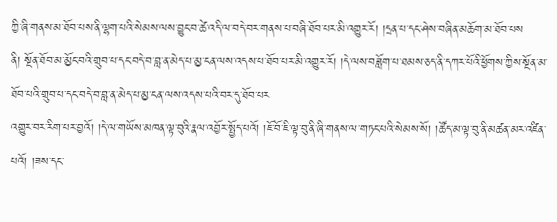ཀྱི་ཞི་གནས་མ་ཐོབ་པས་ནི་ལྷག་པའི་སེམས་ལས་བྱུང་བ་ཚེ་འདི་ལ་བདེ་བར་གནས་པ་བཞི་ཐོབ་པར་མི་འགྱུར་རོ། །དྲན་པ་དང་ཤེས་བཞིན་མཆོག་མ་ཐོབ་པས
ནི། སྔོན་ཐོབ་མ་མྱོང་བའི་གྲུབ་པ་དང་བདེ་བ་བླ་ན་མེད་པ་མྱ་ངན་ལས་འདས་པ་ཐོབ་པར་མི་འགྱུར་རོ། །དེ་ལས་བཟློག་པ་ཐམས་ཅད་ནི་དཀར་པོའི་ཕྱོགས་ཀྱིས་སྔོན་མ་ཐོབ་པའི་གྲུབ་པ་དང་བདེ་བ་བླ་ན་མེད་པ་མྱ་ངན་ལས་འདས་པའི་བར་དུ་ཐོབ་པར
འགྱུར་བར་རིག་པར་བྱའོ། །དེ་ལ་གཡོས་མཁན་ལྟ་བུའི་རྣལ་འབྱོར་སྤྱོད་པའོ། །ཇོ་བོ་ཇི་ལྟ་བུ་ནི་ཞི་གནས་ལ་གཏང་པའི་སེམས་སོ། །ཚོད་མ་ལྟ་བུ་ནི་མཚན་མར་འཛིན་པའོ། །ཟས་དང་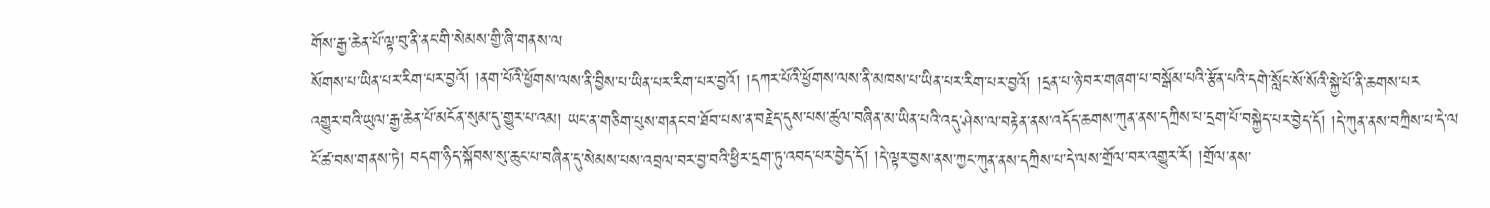གོས་རྒྱ་ཆེན་པོ་ལྟ་བུ་ནི་ནང་གི་སེམས་གྱི་ཞི་གནས་ལ
སོགས་པ་ཡིན་པར་རིག་པར་བྱའོ། །ནག་པོའི་ཕྱོགས་ལས་ནི་བྱིས་པ་ཡིན་པར་རིག་པར་བྱའོ། །དཀར་པོའི་ཕྱོགས་ལས་ནི་མཁས་པ་ཡིན་པར་རིག་པར་བྱའོ། །དྲན་པ་ཉེ་བར་གཞག་པ་བསྒོམ་པའི་རྩོན་པའི་དགེ་སློང་སོ་སོའི་སྐྱེ་པོ་ནི་ཆགས་པར
འགྱུར་བའི་ཡུལ་རྒྱ་ཆེན་པོ་མངོན་སུམ་དུ་གྱུར་པ་འམ། ཡང་ན་གཅིག་པུས་གནང་བ་ཐོབ་པས་ན་བརྗེད་དུས་པས་ཚུལ་བཞིན་མ་ཡིན་པའི་འདུ་ཤེས་ལ་བརྟེན་ནས་འདོད་ཆགས་ཀུན་ནས་དཀྲིས་པ་དྲག་པོ་བསྐྱེད་པར་བྱེད་དོ། །དེ་ཀུན་ནས་བཀྲིས་པ་དེ་ལ
ངོ་ཚ་བས་གནས་ཏེ། བདག་ཉིད་སྐོབས་སུ་ཆུང་པ་བཞིན་དུ་སེམས་པས་འབྲལ་བར་བྱ་བའི་ཕྱིར་དྲག་ཏུ་འབད་པར་བྱེད་དོ། །དེ་ལྟར་བྱས་ནས་ཀྱང་ཀུན་ནས་དཀྲིས་པ་དེ་ལས་གྲོལ་བར་འགྱུར་རོ། །གྲོལ་ནས་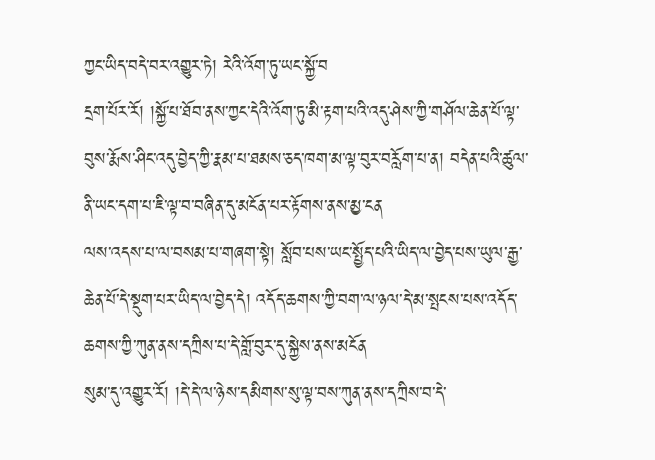ཀྱང་ཡིད་བདེ་བར་འགྱུར་ཏེ། རེའི་འོག་ཏུ་ཡང་སྐྱོ་བ
དྲག་པོར་རོ། །སྐྱོ་པ་ཐོབ་ནས་ཀྱང་དེའི་འོག་ཏུ་མི་རྟག་པའི་འདུ་ཤེས་ཀྱི་གཤོལ་ཆེན་པོ་ལྟ་བུས་རྨོས་ཤིང་འདུ་བྱེད་ཀྱི་རྣམ་པ་ཐམས་ཅད་ཁག་མ་ལྟ་བུར་བརློག་པ་ན། བདེན་པའི་ཚུལ་ནི་ཡང་དག་པ་ཇི་ལྟ་བ་བཞིན་དུ་མངོན་པར་རྟོགས་ནས་མྱ་ངན
ལས་འདས་པ་ལ་བསམ་པ་གཞག་སྟེ། སློབ་པས་ཡང་སྤྱོད་པའི་ཡིད་ལ་བྱེད་པས་ཡུལ་རྒྱ་ཆེན་པོ་དེ་སྡུག་པར་ཡིད་ལ་བྱེད་དེ། འདོད་ཆགས་ཀྱི་བག་ལ་ཉལ་དེ་མ་སྤངས་པས་འདོད་ཆགས་ཀྱི་ཀུན་ནས་དཀྲིས་པ་དེ་གློ་བུར་དུ་སྐྱེས་ནས་མངོན
སུམ་དུ་འགྱུར་རོ། །དེ་དེ་ལ་ཉེས་དམིགས་སུ་ལྟ་བས་ཀུན་ནས་དཀྲིས་བ་དེ་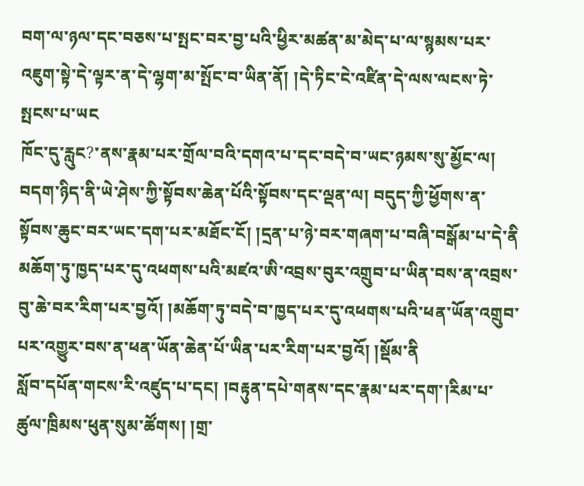བག་ལ་ཉལ་དང་བཅས་པ་སྤང་བར་བྱ་པའི་ཕྱིར་མཚན་མ་མེད་པ་ལ་སྙམས་པར་འཇུག་སྟེ་དེ་ལྟར་ན་དེ་ལྷག་མ་སྤོང་བ་ཡིན་ནོ། །དེ་ཏིང་ངེ་འཛིན་དེ་ལས་ལངས་ཏེ་སྤངས་པ་ཡང
ཁོང་དུ་རླུང?་ནས་རྣམ་པར་གྲོལ་བའི་དགའ་པ་དང་བདེ་བ་ཡང་ཉམས་སུ་མྱོང་ལ། བདག་ཉིད་ནི་ཡེ་ཤེས་ཀྱི་སྟོབས་ཆེན་པོའི་སྟོབས་དང་ལྡན་ལ། བདུད་ཀྱི་ཕྱོགས་ན་སྟོབས་ཆུང་བར་ཡང་དག་པར་མཐོང་ངོ། །དྲན་པ་ཉེ་བར་གཞག་པ་བཞི་བསྒོམ་པ་དེ་ནི
མཆོག་ཏུ་ཁྱད་པར་དུ་འཕགས་པའི་མཛའ་ཨི་འབྲས་བུར་འགྲུབ་པ་ཡིན་བས་ན་འབྲས་བུ་ཆེ་བར་རིག་པར་བྱའོ། །མཆོག་ཏུ་བདེ་བ་ཁྱད་པར་དུ་འཕགས་པའི་ཕན་ཡོན་འགྲུབ་པར་འགྱུར་བས་ན་ཕན་ཡོན་ཆེན་པོ་ཡིན་པར་རིག་པར་བྱའོ། །སྡོམ་ནི
སློབ་དཔོན་གངས་རི་འཛུད་པ་དང། །བརྟུན་དཔེ་གནས་དང་རྣམ་པར་དག་།རིམ་པ་ཚུལ་ཁྲིམས་ཕུན་སུམ་ཚོགས། །གྲ་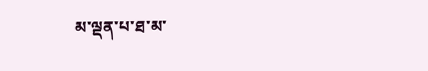མ་ལྡན་པ་ཐ་མ་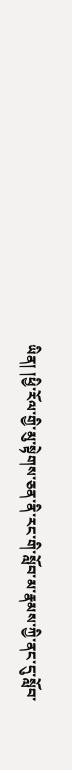ཡིན། །ཕྱི་རོལ་གྱི་མུ་སྟེགས་ཅན་ནི་རང་གི་སློབ་མ་རྣམས་ཀྱི་ནང་དུ་སློབ་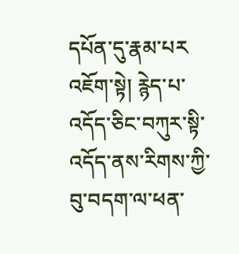དཔོན་དུ་རྣམ་པར
འཇོག་སྟེ། རྙེད་པ་འདོད་ཅིང་བཀུར་སྟི་འདོད་ནས་རིགས་ཀྱི་བུ་བདག་ལ་ཕན་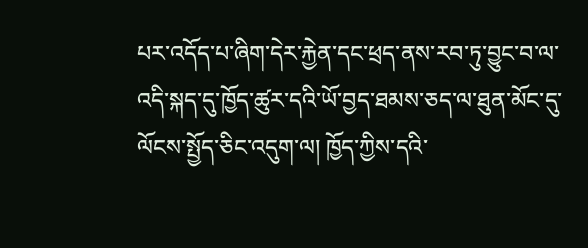པར་འདོད་པ་ཞིག་དེར་རྐྱེན་དང་ཕྲད་ནས་རབ་ཏུ་བྱུང་བ་ལ་འདི་སྐད་དུ་ཁྱོད་ཚུར་དའི་ཡོ་བྱད་ཐམས་ཅད་ལ་ཐུན་མོང་དུ་ལོངས་སྤྱོད་ཅིང་འདུག་ལ། ཁྱོད་ཀྱིས་དའི་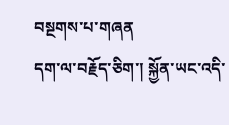བསྔགས་པ་གཞན
དག་ལ་བརྗོད་ཅིག་། སྐྱོན་ཡང་འདི་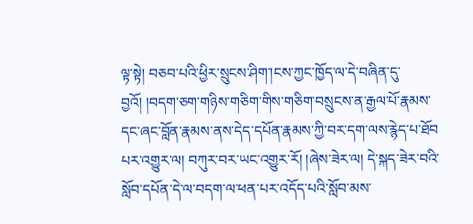ལྟ་སྟེ། བཅབ་པའི་ཕྱིར་སྲུངས་ཤིག་།ངས་ཀྱང་ཁྱོད་ལ་དེ་བཞིན་དུ་བྱའོ། །བདག་ཅག་གཉིས་གཅིག་གིས་གཅིག་བསྲུངས་ན་རྒྱལ་པོ་རྣམས་དང་ཞང་བློན་རྣམས་ནས་དེད་དཔོན་རྣམས་ཀྱི་བར་དག་ལས་རྙེད་པ་ཐོབ
པར་འགྱུར་ལ། བཀུར་བར་ཡང་འགྱུར་རོ། །ཞེས་ཟེར་ལ། དེ་སྐད་ཟེར་བའི་སློབ་དཔོན་དེ་ལ་བདག་ལ་ཕན་པར་འདོད་པའི་སློབ་མས་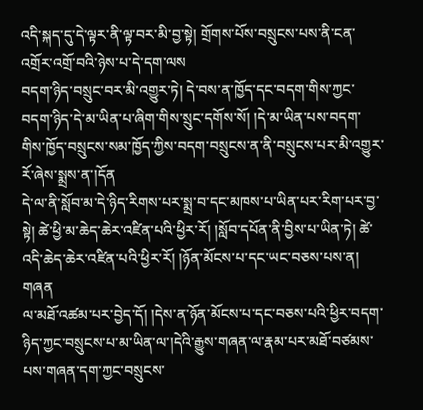འདི་སྐད་དུ་དེ་ལྟར་ནི་ལྟ་བར་མི་བྱ་སྟེ། གྲོགས་པོས་བསྲུངས་པས་ནི་ངན་འགྲོར་འགྲོ་བའི་ཉེས་པ་དེ་དག་ལས
བདག་ཉིད་བསྲུང་བར་མི་འགྱུར་ཏེ། དེ་བས་ན་ཁྱོད་དང་བདག་གིས་ཀྱང་བདག་ཉིད་དེ་མ་ཡིན་པ་ཞིག་གིས་སྲུང་དགོས་སོ། །དེ་མ་ཡིན་པས་བདག་གིས་ཁྱོད་བསྲུངས་སམ་ཁྱོད་ཀྱིས་བདག་བསྲུངས་ན་ནི་བསྲུངས་པར་མི་འགྱུར་རོ་ཞེས་སྨྲས་ན་།དོན
དེ་ལ་ནི་སློབ་མ་དེ་ཉིད་རིགས་པར་སྨྲ་བ་དང་མཁས་པ་ཡིན་པར་རིག་པར་བྱ་སྟེ། ཚེ་ཕྱི་མ་ཆེད་ཆེར་འཛིན་པའི་ཕྱིར་རོ། །སློབ་དཔོན་ནི་བྱིས་པ་ཡིན་ཏེ། ཚེ་འདི་ཆེད་ཆེར་འཛིན་པའི་ཕྱིར་རོ། །ཉོན་མོངས་པ་དང་ཡང་བཅས་པས་ན། གཞན
ལ་མཐོ་འཚམ་པར་བྱེད་དོ། །དེས་ན་ཉོན་མོངས་པ་དང་བཅས་པའི་ཕྱིར་བདག་ཉིད་ཀྱང་བསྲུངས་པ་མ་ཡིན་ལ་།དེའི་རྒྱུས་གཞན་ལ་རྣམ་པར་མཐོ་བཙམས་པས་གཞན་དག་ཀྱང་བསྲུངས་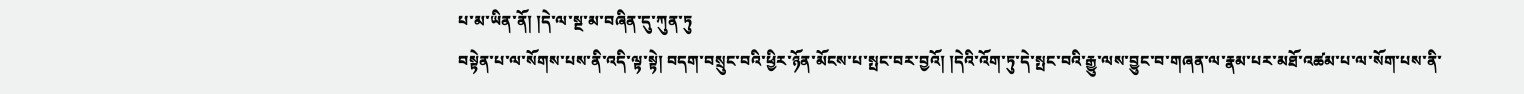པ་མ་ཡིན་ནོ། །དེ་ལ་སྔ་མ་བཞིན་དུ་ཀུན་ཏུ
བསྟེན་པ་ལ་སོགས་པས་ནི་འདི་ལྟ་སྟེ། བདག་བསྲུང་བའི་ཕྱིར་ཉོན་མོངས་པ་སྤང་བར་བྱའོ། །དེའི་འོག་ཏུ་དེ་སྤང་བའི་རྒྱུ་ལས་བྱུང་བ་གཞན་ལ་རྣམ་པར་མཐོ་འཚམ་པ་ལ་སོག་པས་ནི་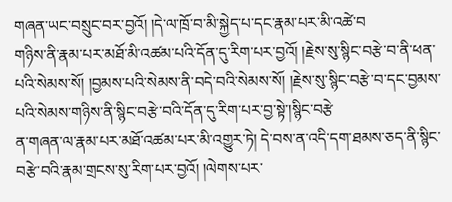གཞན་ཡང་བསྲུང་བར་བྱའོ། །དེ་ལ་ཁྲོ་བ་མི་སྐྱེད་པ་དང་རྣམ་པར་མི་འཚེ་བ
གཉིས་ནི་རྣམ་པར་མཐོ་མི་འཚམ་པའི་དོན་དུ་རིག་པར་བྱའོ། །རྗེས་སུ་སྙིང་བརྩེ་བ་ནི་ཕན་པའི་སེམས་སོ། །བྱམས་པའི་སེམས་ནི་བདེ་བའི་སེམས་སོ། །རྗེས་སུ་སྙིང་བརྩེ་བ་དང་བྱམས་པའི་སེམས་གཉིས་ནི་སྙིང་བརྩེ་བའི་དོན་དུ་རིག་པར་བྱ་སྟེ་།སྙིང་བརྩེ
ན་གཞན་ལ་རྣམ་པར་མཐོ་འཚམ་པར་མི་འགྱུར་ཏེ། དེ་བས་ན་འདི་དག་ཐམས་ཅད་ནི་སྙིང་བརྩེ་བའི་རྣམ་གྲངས་སུ་རིག་པར་བྱའོ། །ལེགས་པར་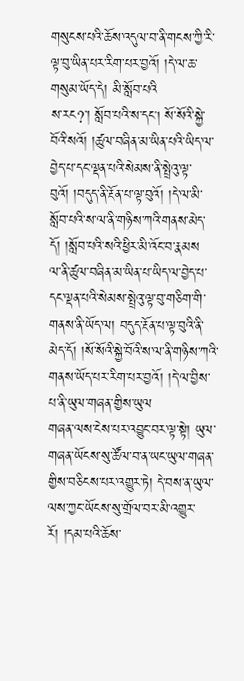གསུངས་པའི་ཆོས་འདུལ་བ་ནི་གངས་ཀྱི་རི་ལྟ་བུ་ཡིན་པར་རིག་པར་བྱའོ། །དེ་ལ་ཆ་གསུམ་ཡོད་དེ། མི་སློབ་པའི
ས་རང?་། སློབ་པའི་ས་དང། སོ་སོའི་སྐྱེ་བོའི་སའོ། །ཚུལ་བཞིན་མ་ཡིན་པའི་ཡིད་ལ་བྱེད་པ་དང་ལྡན་པའི་སེམས་ནི་སྤྲེའུ་ལྟ་བུའོ། །བདུད་ནི་རྔོན་པ་ལྟ་བུའོ། །དེ་ལ་མི་སློབ་པའི་ས་ལ་ནི་གཉིས་ཀའི་གནས་མེད་དོ། །སློབ་པའི་སའི་ཕྱིར་མི་འོང་བ་རྣམས
ལ་ནི་ཚུལ་བཞིན་མ་ཡིན་པ་ཡིད་ལ་བྱེད་པ་དང་ལྡན་པའི་སེམས་སྤྲེའུ་ལྟ་བུ་གཅིག་གི་གནས་ནི་ཡོད་ལ། བདུད་རྔོན་པ་ལྟ་བུའི་ནི་མེད་དོ། །སོ་སོའི་སྐྱེ་བོའི་ས་ལ་ནི་གཉིས་ཀའི་གནས་ཡོད་པར་རིག་པར་བྱའོ། །དེ་ལ་བྱིས་པ་ནི་ཡུལ་གཞན་གྱིས་ཡུལ
གཞན་ལས་ངེས་པར་འབྱུང་བར་ལྟ་སྟེ། ཡུལ་གཞན་ཡོངས་སུ་ཚོལ་བ་ན་ཡང་ཡུལ་གཞན་གྱིས་བཅིངས་པར་འགྱུར་ཏེ། དེ་བས་ན་ཡུལ་ལས་ཀྱང་ཡོངས་སུ་གྲོལ་བར་མི་འགྱུར་རོ། །དམ་པའི་ཆོས་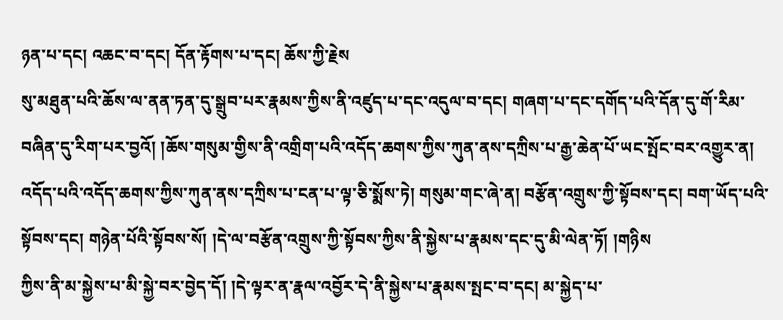ཉན་པ་དང། འཆང་བ་དང། དོན་རྟོགས་པ་དང། ཆོས་ཀྱི་རྗེས
སུ་མཐུན་པའི་ཆོས་ལ་ནན་ཏན་དུ་སྒྲུབ་པར་རྣམས་ཀྱིས་ནི་འཛུད་པ་དང་འདུལ་བ་དང། གཞག་པ་དང་དགོད་པའི་དོན་དུ་གོ་རིམ་བཞིན་དུ་རིག་པར་བྱའོ། །ཆོས་གསུམ་གྱིས་ནི་འགྲིག་པའི་འདོད་ཆགས་ཀྱིས་ཀུན་ནས་དཀྲིས་པ་རྒྱ་ཆེན་པོ་ཡང་སྤོང་བར་འགྱུར་ན།
འདོད་པའི་འདོད་ཆགས་ཀྱིས་ཀུན་ནས་དཀྲིས་པ་ངན་པ་ལྟ་ཅི་སྨོས་ཏེ། གསུམ་གང་ཞེ་ན། བརྩོན་འགྲུས་ཀྱི་སྟོབས་དང། བག་ཡོད་པའི་སྟོབས་དང། གཉེན་པོའི་སྟོབས་སོ། །དེ་ལ་བརྩོན་འགྲུས་ཀྱི་སྟོབས་ཀྱིས་ནི་སྐྱེས་པ་རྣམས་དང་དུ་མི་ལེན་ཏོ། །གཉིས
ཀྱིས་ནི་མ་སྐྱེས་པ་མི་སྐྱེ་བར་བྱེད་དོ། །དེ་ལྟར་ན་རྣལ་འབྱོར་དེ་ནི་སྐྱེས་པ་རྣམས་སྤང་བ་དང། མ་སྐྱེད་པ་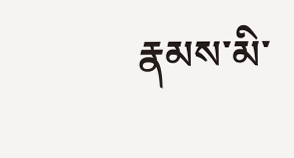རྣམས་མི་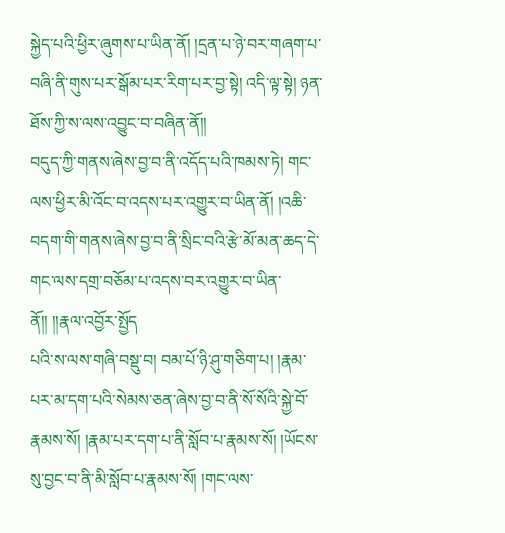སྐྱེད་པའི་ཕྱིར་ཞུགས་པ་ཡིན་ནོ། །དྲན་པ་ཉེ་བར་གཞག་པ་བཞི་ནི་གུས་པར་སྒོམ་པར་རིག་པར་བྱ་སྟེ། འདི་ལྟ་སྟེ། ཉན་ཐོས་ཀྱི་ས་ལས་འབྱུང་བ་བཞིན་ནོ།།
བདུད་ཀྱི་གནས་ཞེས་བྱ་བ་ནི་འདོད་པའི་ཁམས་ཏེ། གང་ལས་ཕྱིར་མི་འོང་བ་འདས་པར་འགྱུར་བ་ཡིན་ནོ། །འཆི་བདག་གི་གནས་ཞེས་བྱ་བ་ནི་སྲིང་བའི་རྩེ་མོ་མན་ཆད་དེ་གང་ལས་དགྲ་བཅོམ་པ་འདས་བར་འགྱུར་བ་ཡིན་ནོ།། །།རྣལ་འབྱོར་སྤྱོད
པའི་ས་ལས་གཞི་བསྡུ་བ། བམ་པོ་ཉི་ཤུ་གཅིག་པ། །རྣམ་པར་མ་དག་པའི་སེམས་ཅན་ཞེས་བྱ་བ་ནི་སོ་སོའི་སྐྱེ་བོ་རྣམས་སོ། །རྣམ་པར་དག་པ་ནི་སློབ་པ་རྣམས་སོ། །ཡོངས་སུ་བྱང་བ་ནི་མི་སློབ་པ་རྣམས་སོ། །གང་ལས་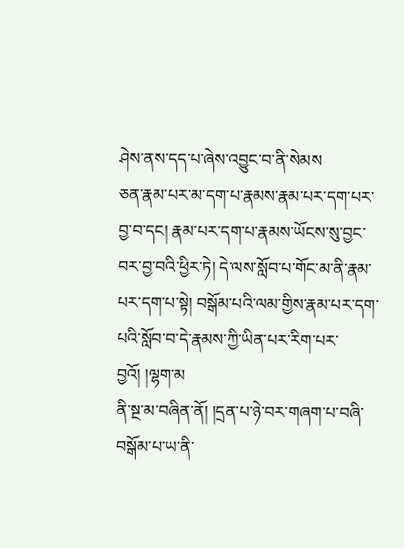ཤེས་ནས་དད་པ་ཞེས་འབྱུང་བ་ནི་སེམས
ཅན་རྣམ་པར་མ་དག་པ་རྣམས་རྣམ་པར་དག་པར་བྱ་བ་དང། རྣམ་པར་དག་པ་རྣམས་ཡོངས་སུ་བྱང་བར་བྱ་བའི་ཕྱིར་ཏེ། དེ་ལས་སློབ་པ་གོང་མ་ནི་རྣམ་པར་དག་པ་སྟེ། བསྒོམ་པའི་ལམ་གྱིས་རྣམ་པར་དག་པའི་སློབ་བ་དེ་རྣམས་ཀྱི་ཡིན་པར་རིག་པར་བྱའོ། །ལྷག་མ
ནི་སྔ་མ་བཞིན་ནོ། །དྲན་པ་ཉེ་བར་གཞག་པ་བཞི་བསྒོམ་པ་ཡ་ནི་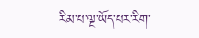རིམ་པ་ལྔ་ཡོད་པར་རིག་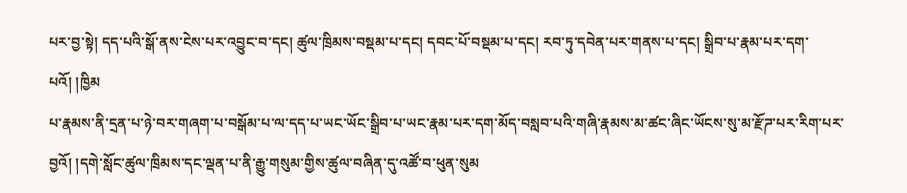པར་བྱ་སྟེ། དད་པའི་སྒོ་ནས་ངེས་པར་འབྱུང་བ་དང། ཚུལ་ཁྲིམས་བསྡམ་པ་དང། དབང་པོ་བསྡམ་པ་དང། རབ་ཏུ་དབེན་པར་གནས་པ་དང། སྒྲིབ་པ་རྣམ་པར་དག་པའོ། །ཁྱིམ
པ་རྣམས་ནི་དྲན་པ་ཉེ་བར་གཞག་པ་བསྒོམ་པ་ལ་དད་པ་ཡང་ཡོང་སྒྲིབ་པ་ཡང་རྣམ་པར་དག་མོད་བསླབ་པའི་གཞི་རྣམས་མ་ཚང་ཞིང་ཡོངས་སུ་མ་རྫོཌ་པར་རིག་པར་བྱའོ། །དགེ་སློང་ཚུལ་ཁྲིམས་དང་ལྡན་པ་ནི་རྒྱུ་གསུམ་གྱིས་ཚུལ་བཞིན་དུ་འཚོ་བ་ཕུན་སུམ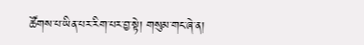ཚོགས་པ་ཡིན་པར་རིག་པར་བྱ་སྟེ། གསུམ་གང་ཞེ་ན།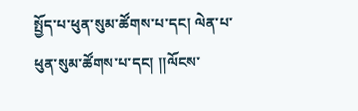སྤྱོད་པ་ཕུན་སུམ་ཚོགས་པ་དང། ལེན་པ་ཕུན་སུམ་ཚོགས་པ་དང། །།ལོངས་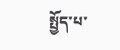སྤྱོད་པ་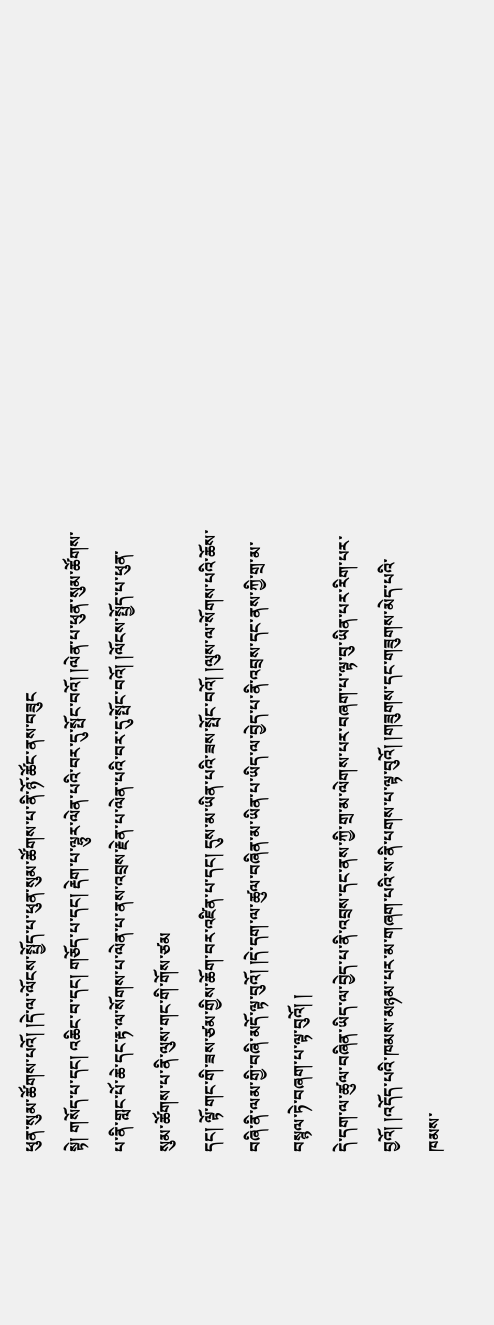ཕུན་སུམ་ཚོགས་པའོ། །དེ་ལ་ལོངས་སྤྱོད་པ་ཕུན་སུམ་ཚོགས་པ་ནི་ཉོ་ཚོང་ནས་བཟུང
སྟེ། གསོད་པ་དང། འཆིང་བ་དང། གཅོད་པ་དང། རྡེག་པ་ལྷུར་ལེན་པའི་བར་དུ་སྤོང་བའོ། །ལེན་པ་ཕུན་སུམ་ཚོགས་པ་ནི་གླང་པོ་ཆེ་དང་རྟ་ལ་སོགས་པ་ལེན་པ་ནས་འབྲས་རྗེན་པ་ལེན་པའི་བར་དུ་སྤོང་བའོ། །ལོངས་སྤྱོད་པ་ཕུན་སུམ་ཚོགས་པ་ནི་ལུས་གང་གི་གོས་ཙམ
དང། ལྟོ་གང་གི་ཟས་ཙམ་གྱིས་ཆོག་བར་འཛིན་པ་དང། དུས་མ་ཡིན་པའི་ཟས་སྤོང་བའོ། །ལུས་ལ་སོགས་པའི་ཆོས་བཞི་ནི་ལམ་གྱི་བཞི་མདོ་ལྟ་བུའོ། །དེ་དག་ལ་ཚུལ་བཞིན་མ་ཡིན་པ་ཡིད་ལ་བྱེད་པ་ནི་འབྲས་དང་ནས་ཀྱི་གྲ་མ་བསྙལ་ཏེ་བཞག་པ་ལྟ་བུའོ། །
དེ་དག་ལ་ཚུལ་བཞིན་ཡིད་ལ་བྱེད་པ་ནི་འབྲས་དང་ནས་ཀྱི་གྲ་མ་ལེགས་པར་བཞག་པ་ལྟ་བུ་ཡིན་པར་རིག་པར་བྱའོ། །འདོད་པའི་ཁམས་མཉམ་པར་མ་གཞག་པའི་ས་ནི་པགས་པ་ལྟ་བུའོ། །གཟུགས་དང་གཟུགས་མེད་པའི་ཁམས་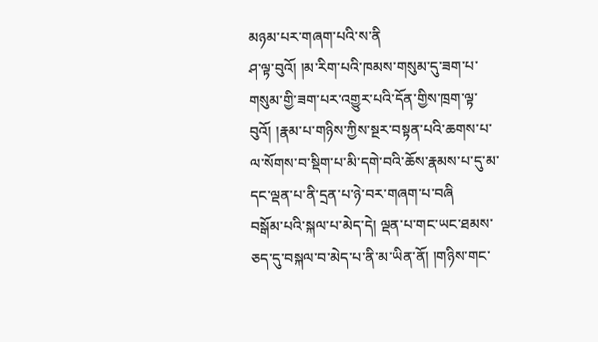མཉམ་པར་གཞག་པའི་ས་ནི
ཤ་ལྟ་བུའོ། །མ་རིག་པའི་ཁམས་གསུམ་དུ་ཟག་པ་གསུམ་གྱི་ཟག་པར་འགྱུར་པའི་དོན་གྱིས་ཁྲག་ལྟ་བུའོ། །རྣམ་པ་གཉིས་ཀྱིས་སྔར་བསྟན་པའི་ཆགས་པ་ལ་སོགས་བ་སྡིག་པ་མི་དགེ་བའི་ཆོས་རྣམས་པ་དུ་མ་དང་ལྡན་པ་ནི་དྲན་པ་ཉེ་བར་གཞག་པ་བཞི
བསྒོམ་པའི་སྐལ་པ་མེད་དེ། ལྡན་པ་གང་ཡང་ཐམས་ཅད་དུ་བསྐལ་བ་མེད་པ་ནི་མ་ཡིན་ནོ། །གཉིས་གང་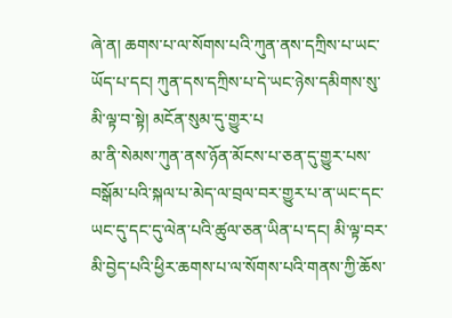ཞེ་ན། ཆགས་པ་ལ་སོགས་པའི་ཀུན་ནས་དཀྲིས་པ་ཡང་ཡོད་པ་དང། ཀུན་དས་དཀྲིས་པ་དེ་ཡང་ཉེས་དམིགས་སུ་མི་ལྟ་བ་སྟེ། མངོན་སུམ་དུ་གྱུར་པ
མ་ནི་སེམས་ཀུན་ནས་ཉོན་མོངས་པ་ཅན་དུ་གྱུར་པས་བསྒོམ་པའི་སྐལ་པ་མེད་ལ་བྲལ་བར་གྱུར་པ་ན་ཡང་དང་ཡང་དུ་དང་དུ་ལེན་པའི་ཚུལ་ཅན་ཡིན་པ་དང། མི་ལྟ་བར་མི་བྱེད་པའི་ཕྱིར་ཆགས་པ་ལ་སོགས་པའི་གནས་ཀྱི་ཆོས་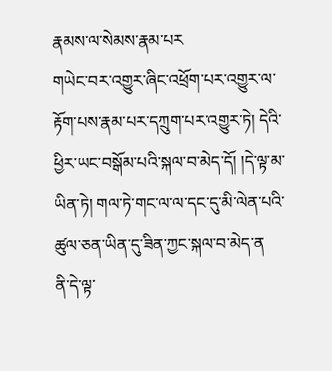རྣམས་ལ་སེམས་རྣམ་པར
གཡེང་བར་འགྱུར་ཞིང་འཕྲོག་པར་འགྱུར་ལ་རྟོག་པས་རྣམ་པར་དཀྲུག་པར་འགྱུར་ཏེ། དེའི་ཕྱིར་ཡང་བསྒོམ་པའི་སྐལ་བ་མེད་དོ། །དེ་ལྟ་མ་ཡིན་ཏེ། གལ་ཏེ་གང་ལ་ལ་དང་དུ་མི་ལེན་པའི་ཚུལ་ཅན་ཡིན་དུ་ཟིན་ཀྱང་སྐལ་བ་མེད་ན
ནི་དེ་ལྟ་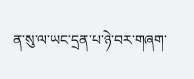ན་སུ་ལ་ཡང་དྲན་པ་ཉེ་བར་གཞག་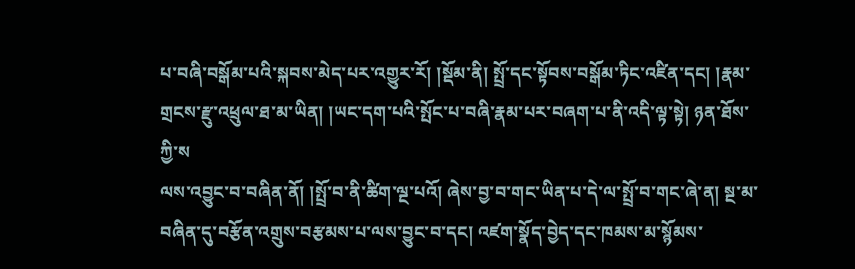པ་བཞི་བསྒོམ་པའི་སྐབས་མེད་པར་འགྱུར་རོ། །སྡོམ་ནི། སྤྲོ་དང་སྟོབས་བསྒོམ་ཏིང་འཛིན་དང། །རྣམ་གྲངས་རྫུ་འཕྲུལ་ཐ་མ་ཡིན། །ཡང་དག་པའི་སྤོང་པ་བཞི་རྣམ་པར་བཞག་པ་ནི་འདི་ལྟ་སྟེ། ཉན་ཐོས་ཀྱི་ས
ལས་འབྱུང་བ་བཞིན་ནོ། །སྤྲོ་བ་ནི་ཚིག་ལྔ་པའོ། ཞེས་བྱ་བ་གང་ཡིན་པ་དེ་ལ་སྤྲོ་བ་གང་ཞེ་ན། སྔ་མ་བཞིན་དུ་བརྩོན་འགྲུས་བརྩམས་པ་ལས་བྱུང་བ་དང། འཛག་སྣོད་བྱེད་དང་ཁམས་མ་སྙོམས་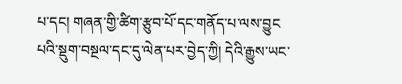པ་དང། གཞན་གྱི་ཚིག་རྩུབ་པོ་དང་གནོད་པ་ལས་བྱུང
པའི་སྡུག་བསྔལ་དང་དུ་ལེན་པར་བྱེད་ཀྱི། དེའི་རྒྱུས་ཡང་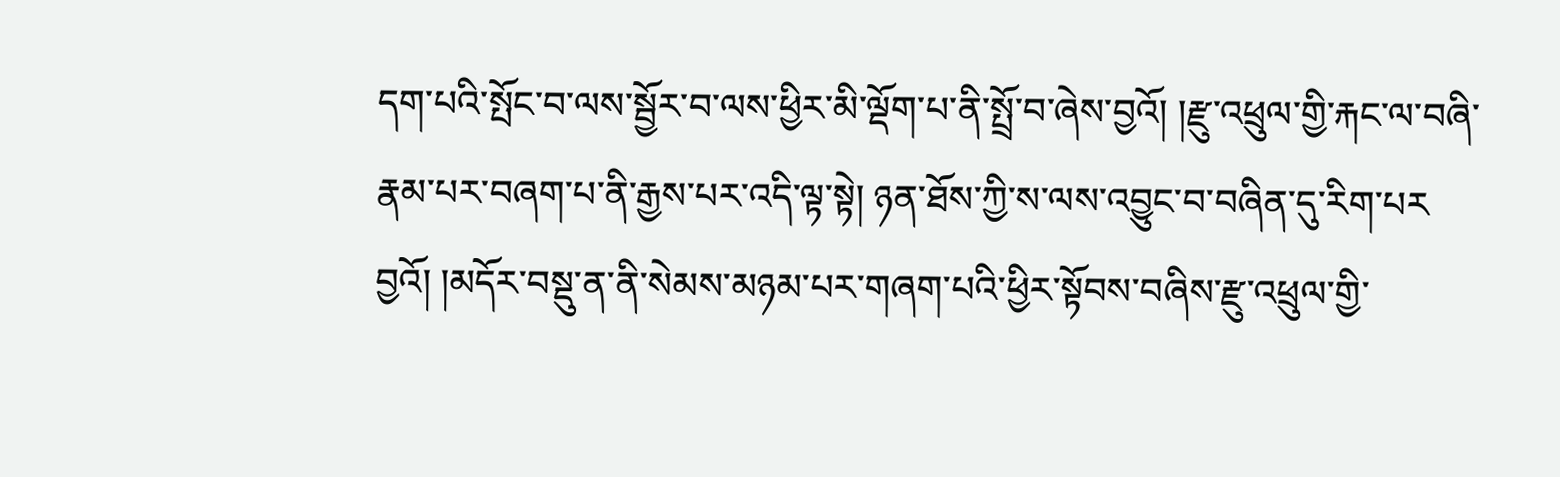དག་པའི་སྤོང་བ་ལས་སྦྱོར་བ་ལས་ཕྱིར་མི་ལྡོག་པ་ནི་སྤྲོ་བ་ཞེས་བྱའོ། །རྫུ་འཕྲུལ་གྱི་རྐང་ལ་བཞི་རྣམ་པར་བཞག་པ་ནི་རྒྱས་པར་འདི་ལྟ་སྟེ། ཉན་ཐོས་ཀྱི་ས་ལས་འབྱུང་བ་བཞིན་དུ་རིག་པར
བྱའོ། །མདོར་བསྡུ་ན་ནི་སེམས་མཉམ་པར་གཞག་པའི་ཕྱིར་སྟོབས་བཞིས་རྫུ་འཕྲུལ་གྱི་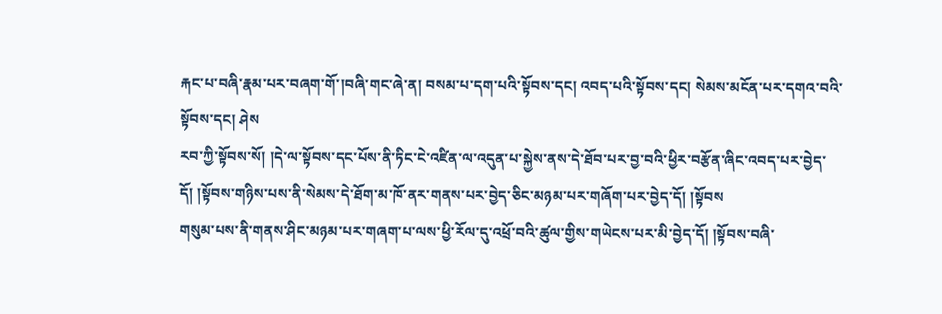རྐང་པ་བཞི་རྣམ་པར་བཞག་གོ་།བཞི་གང་ཞེ་ན། བསམ་པ་དག་པའི་སྟོབས་དང། འབད་པའི་སྟོབས་དང། སེམས་མངོན་པར་དགའ་བའི་སྟོབས་དང། ཤེས
རབ་ཀྱི་སྟོབས་སོ། །དེ་ལ་སྟོབས་དང་པོས་ནི་ཏིང་ངེ་འཛིན་ལ་འདུན་པ་སྐྱེས་ནས་དེ་ཐོབ་པར་བྱ་བའི་ཕྱིར་བརྩོན་ཞིང་འབད་པར་བྱེད་དོ། །སྟོབས་གཉིས་པས་ནི་སེམས་དེ་ཐོག་མ་ཁོ་ནར་གནས་པར་བྱེད་ཅིང་མཉམ་པར་གཞོག་པར་བྱེད་དོ། །སྟོབས
གསུམ་པས་ནི་གནས་ཤིང་མཉམ་པར་གཞག་པ་ལས་ཕྱི་རོལ་དུ་འཕྲོ་བའི་ཚུལ་གྱིས་གཡེངས་པར་མི་བྱེད་དོ། །སྟོབས་བཞི་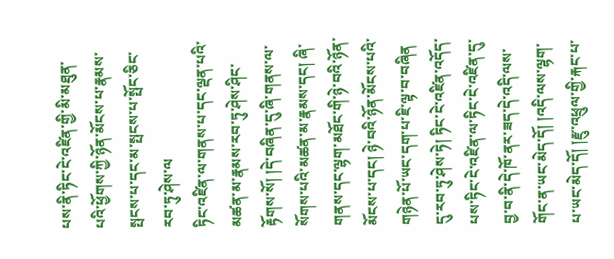པས་ནི་ཏིང་ངེ་འཛིན་གྱི་མི་མཐུན་པའི་ཕྱོགས་ཀྱི་ཉོན་མོངས་པ་རྣམས་སྤངས་པ་དང་མ་སྤངས་པ་སྤོང་ཅིང་རབ་ཏུ་ཤེས་ལ
ཏིང་འཛིན་ལ་གནས་པ་དང་ལྡན་པའི་མཚན་མ་རྣམས་རབ་ཏུ་ཤེས་ཤིང་རྟོགས་སོ། །དེ་བཞིན་དུ་ཞི་གནས་ལ་སོགས་པའི་མཚན་མ་རྣམས་དང། ཞི་གནས་དང་ལྷག་མཐོང་གི་ཉེ་བའི་ཉོན་མོངས་པ་དང། ཉེ་བའི་ཉོན་མོངས་པའི་གཉེན་པོ་ཡང་དག་པ་ཇི་ལྟ་བ་བཞིན
དུ་རབ་ཏུ་ཤེས་ཏེ། ཏིང་ངེ་འཛིན་འདོད་པས་ཏིང་ངེ་འཛིན་ལ་ཏིང་ངེ་འཛིན་དུ་བྱ་བ་ནི་དེ་ཁོ་ནར་ཟད་དེ་འདི་ལས་གོང་ན་ཡང་མེད་དོ། །འདི་ལས་ལྷག་པ་ཡང་མེད་དོ། །རྫུ་འཕྲུལ་གྱི་རྐང་པ་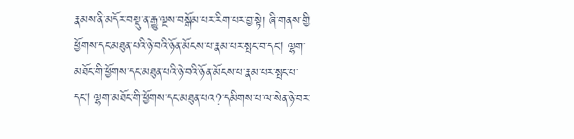རྣམས་ནི་མདོར་བསྡུ་ན་རྒྱུ་ལྔས་བསྒོམ་པར་རིག་པར་བྱ་སྟེ། ཞི་གནས་གྱི
ཕྱོགས་དང་མཐུན་པའི་ཉེ་བའི་ཉོན་མོངས་པ་རྣམ་པར་སྤང་བ་དང། ལྷག་མཐོང་གི་ཕྱོགས་དང་མཐུན་པའི་ཉེ་བའི་ཉོན་མོངས་པ་རྣམ་པར་སྤང་པ་དང། ལྷག་མཐོང་གི་ཕྱོགས་དང་མཐུན་པའ?་དམིགས་པ་ལ་སེན་ཉེ་བར་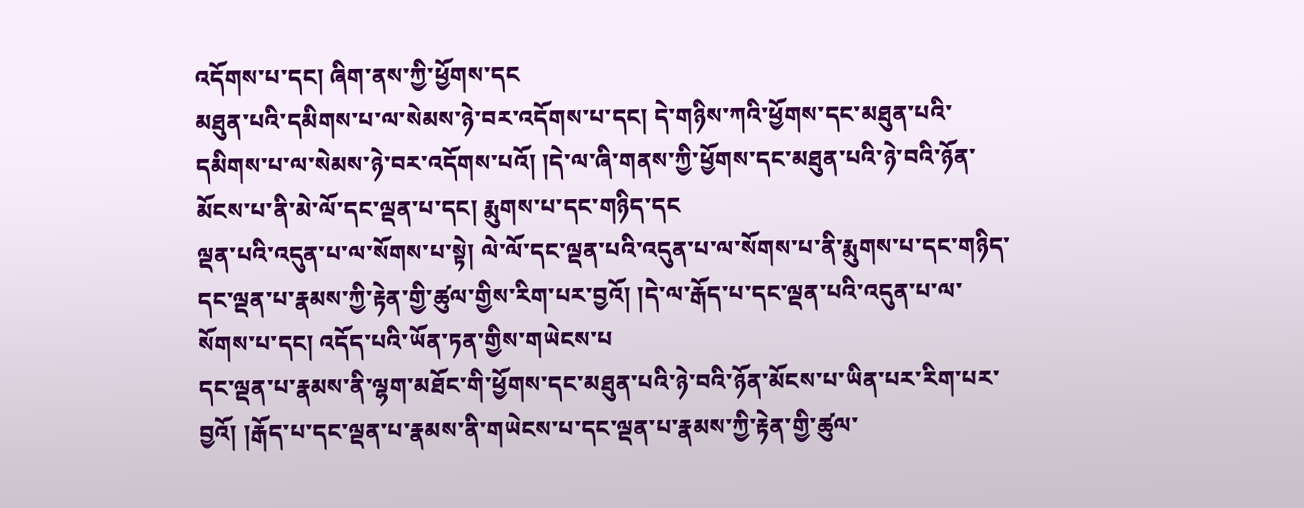འདོགས་པ་དང། ཞིག་ནས་ཀྱི་ཕྱོགས་དང
མཐུན་པའི་དམིགས་པ་ལ་སེམས་ཉེ་བར་འདོགས་པ་དང། དེ་གཉིས་ཀའི་ཕྱོགས་དང་མཐུན་པའི་དམིགས་པ་ལ་སེམས་ཉེ་བར་འདོགས་པའོ། །དེ་ལ་ཞི་གནས་ཀྱི་ཕྱོགས་དང་མཐུན་པའི་ཉེ་བའི་ཉོན་མོངས་པ་ནི་མེ་ལོ་དང་ལྡན་པ་དང། རྨུགས་པ་དང་གཉིད་དང
ལྡན་པའི་འདུན་པ་ལ་སོགས་པ་སྟེ། ལེ་ལོ་དང་ལྡན་པའི་འདུན་པ་ལ་སོགས་པ་ནི་རྨུགས་པ་དང་གཉིད་དང་ལྡན་པ་རྣམས་ཀྱི་རྟེན་གྱི་ཚུལ་གྱིས་རིག་པར་བྱའོ། །དེ་ལ་རྒོད་པ་དང་ལྡན་པའི་འདུན་པ་ལ་སོགས་པ་དང། འདོད་པའི་ཡོན་ཏན་གྱིས་གཡེངས་པ
དང་ལྡན་པ་རྣམས་ནི་ལྷག་མཐོང་གི་ཕྱོགས་དང་མཐུན་པའི་ཉེ་བའི་ཉོན་མོངས་པ་ཡིན་པར་རིག་པར་བྱའོ། །རྒོད་པ་དང་ལྡན་པ་རྣམས་ནི་གཡེངས་པ་དང་ལྡན་པ་རྣམས་ཀྱི་རྟེན་གྱི་ཚུལ་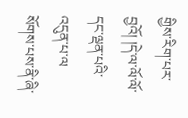གྱིས་རིག་པར་བྱའོ། །དེ་ལ་ལོ་ལོ་དང་ལྡན་པའི་འདུན་པ་ལ
སོགས་པས་ནི་ཞི་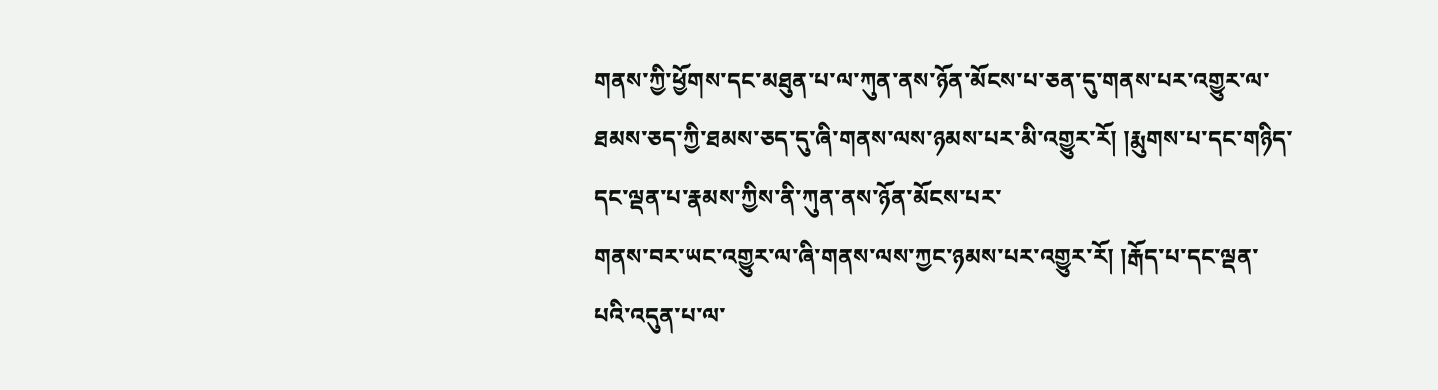གནས་ཀྱི་ཕྱོགས་དང་མཐུན་པ་ལ་ཀུན་ནས་ཉོན་མོངས་པ་ཅན་དུ་གནས་པར་འགྱུར་ལ་ཐམས་ཅད་ཀྱི་ཐམས་ཅད་དུ་ཞི་གནས་ལས་ཉམས་པར་མི་འགྱུར་རོ། །རྨུགས་པ་དང་གཉིད་དང་ལྡན་པ་རྣམས་ཀྱིས་ནི་ཀུན་ནས་ཉོན་མོངས་པར་
གནས་བར་ཡང་འགྱུར་ལ་ཞི་གནས་ལས་ཀྱང་ཉམས་པར་འགྱུར་རོ། །རྒོད་པ་དང་ལྡན་པའི་འདུན་པ་ལ་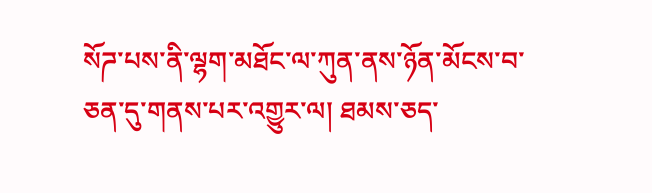སོཌ་པས་ནི་ལྷག་མཐོང་ལ་ཀུན་ནས་ཉོན་མོངས་བ་ཅན་དུ་གནས་པར་འགྱུར་ལ། ཐམས་ཅད་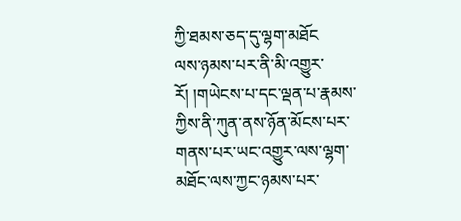ཀྱི་ཐམས་ཅད་དུ་ལྷག་མཐོང
ལས་ཉམས་པར་ནི་མི་འགྱུར་རོ། །གཡེངས་པ་དང་ལྡན་པ་རྣམས་ཀྱིས་ནི་ཀུན་ནས་ཉོན་མོངས་པར་གནས་པར་ཡང་འགྱུར་ལས་ལྷག་མཐོང་ལས་ཀྱང་ཉམས་པར་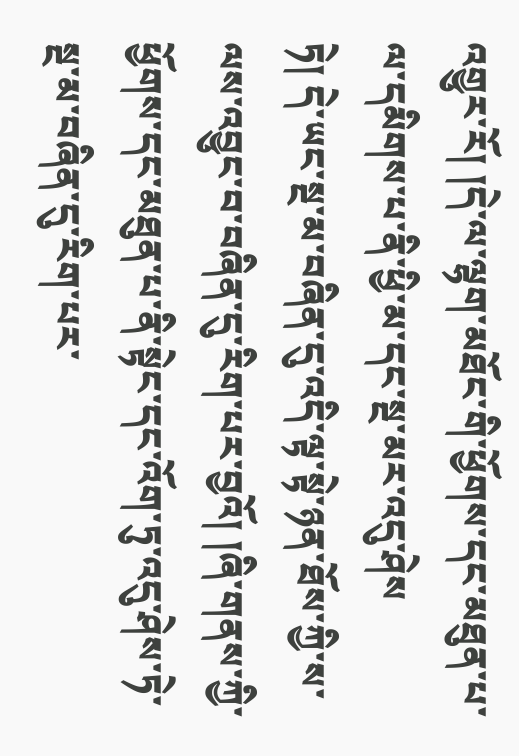འགྱུར་རོ། །དེ་ལ་ལྷག་མཐོང་གི་ཕྱོགས་དང་མཐུན་པ་ལ་དམིགས་པ་ནི་ཕྱི་མ་དང་སྔ་མར་འདུ་ཤེས
ཏེ། དེ་ཡང་སྔ་མ་བཞིན་དུ་འདི་ལྟ་སྟེ་ཉན་ཐོས་ཀྱི་ས་ལས་འབྱུང་བ་བཞིན་དུ་རིག་པར་བྱའོ། །ཞི་གནས་ཀྱི་ཕྱོགས་དང་མཐུན་པ་ནི་སྟེང་དང་འོག་ཏུ་འདུ་ཤེས་ཏེ་སྔ་མ་བཞིན་དུ་རིག་པར་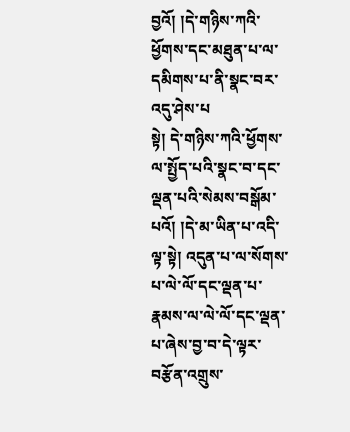བྱའོ། །དེ་གཉིས་ཀའི་ཕྱོགས་དང་མཐུན་པ་ལ་དམིགས་པ་ནི་སྣང་བར་འདུ་ཤེས་པ
སྟེ། དེ་གཉིས་ཀའི་ཕྱོགས་ལ་སྤྱོད་པའི་སྣང་བ་དང་ལྡན་པའི་སེམས་བསྒོམ་པའོ། །དེ་མ་ཡིན་པ་འདི་ལྟ་སྟེ། འདུན་པ་ལ་སོགས་པ་ལེ་ལོ་དང་ལྡན་པ་རྣམས་ལ་ལེ་ལོ་དང་ལྡན་པ་ཞེས་བྱ་བ་དེ་ལྟར་བརྩོན་འགྲུས་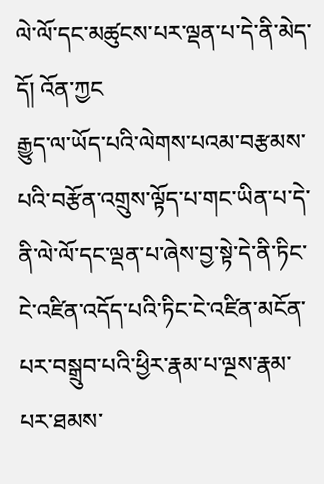ལེ་ལོ་དང་མཚུངས་པར་ལྡན་པ་དེ་ནི་མེད་དོ། འོན་ཀྱང
རྒྱུད་ལ་ཡོད་པའི་ལེགས་པའམ་བརྩམས་པའི་བརྩོན་འགྲུས་ལྟོད་པ་གང་ཡིན་པ་དེ་ནི་ལེ་ལོ་དང་ལྡན་པ་ཞེས་བྱ་སྟེ་དེ་ནི་ཏིང་ངེ་འཛིན་འདོད་པའི་ཏིང་ངེ་འཛིན་མངོན་པར་བསྒྲུབ་པའི་ཕྱིར་རྣམ་པ་ལྔས་རྣམ་པར་ཐམས་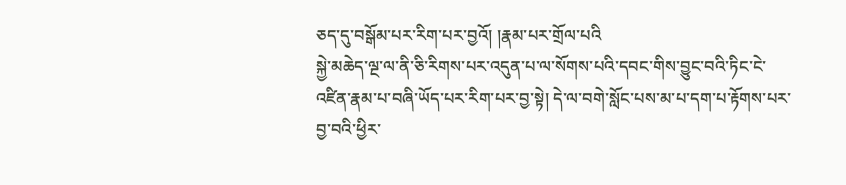ཅད་དུ་བསྒོམ་པར་རིག་པར་བྱའོ། །རྣམ་པར་གྲོལ་པའི
སྐྱེ་མཆེད་ལྔ་ལ་ནི་ཅི་རིགས་པར་འདུན་པ་ལ་སོགས་པའི་དབང་གིས་བྱུང་བའི་ཏིང་ངེ་འཛིན་རྣམ་པ་བཞི་ཡོད་པར་རིག་པར་བྱ་སྟེ། དེ་ལ་བགེ་སློང་པས་མ་པ་དག་པ་རྟོགས་པར་བྱ་བའི་ཕྱིར་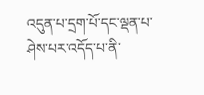འདུན་པ་དྲག་པོ་དང་ལྡན་པ་ཤེས་པར་འདོད་པ་ནི་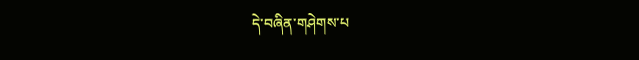དེ་བཞིན་གཤེགས་པ